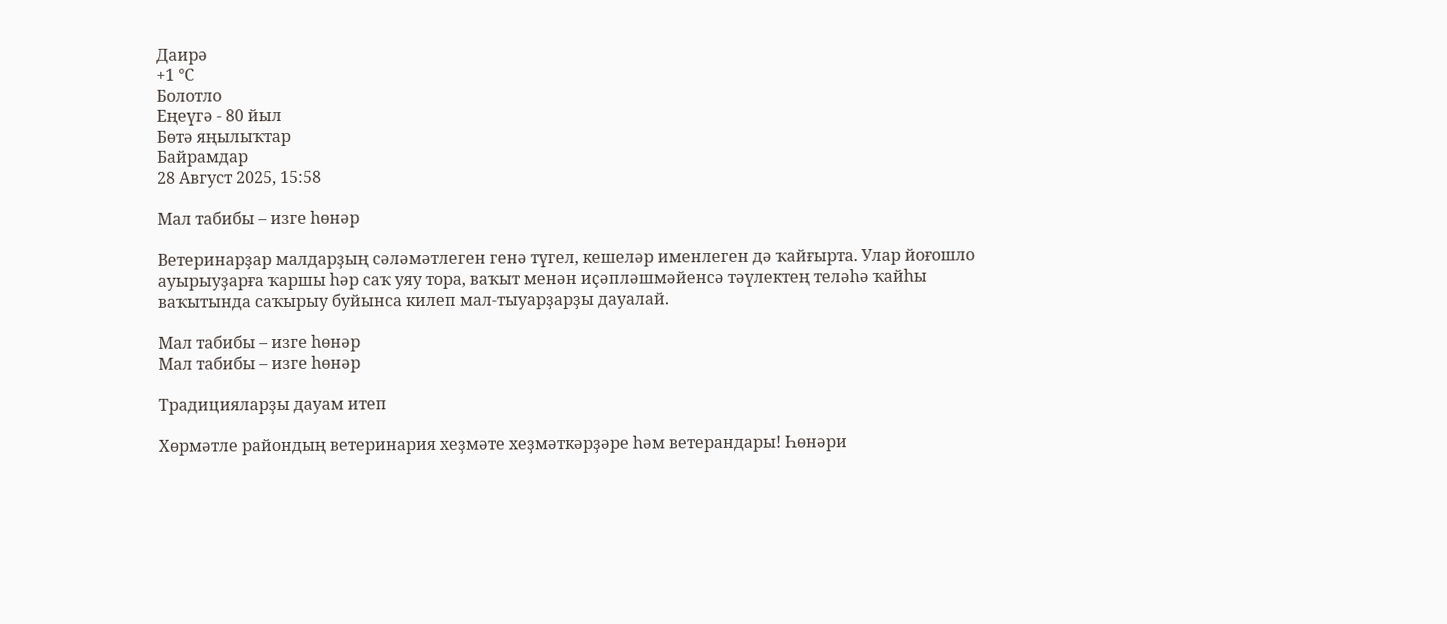Даирә
+1 °С
Болотло
Еңеүгә - 80 йыл
Бөтә яңылыҡтар
Байрамдар
28 Август 2025, 15:58

Мал табибы – изге һөнәр

Ветеринарҙар малдарҙың сәләмәтлеген генә түгел, кешеләр именлеген дә ҡайғырта. Улар йоғошло ауырыуҙарға ҡаршы һәр саҡ уяу тора, ваҡыт менән иҫәпләшмәйенсә тәүлектең теләһә ҡайһы ваҡытында саҡырыу буйынса килеп мал-тыуарҙарҙы дауалай.

Мал табибы – изге һөнәр
Мал табибы – изге һөнәр

Традицияларҙы дауам итеп

Хөрмәтле райондың ветеринария хеҙмәте хеҙмәткәрҙәре һәм ветерандары! Һөнәри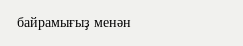байрамығыҙ менән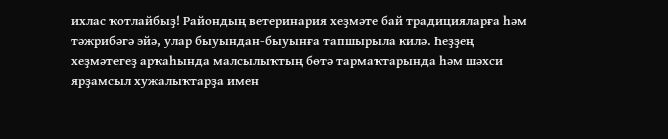ихлас ҡотлайбыҙ! Райондың ветеринария хеҙмәте бай традицияларға һәм тәжрибәгә эйә, улар быуындан-быуынға тапшырыла килә. Һеҙҙең хеҙмәтегеҙ арҡаһында малсылыҡтың бөтә тармаҡтарында һәм шәхси ярҙамсыл хужалыҡтарҙа имен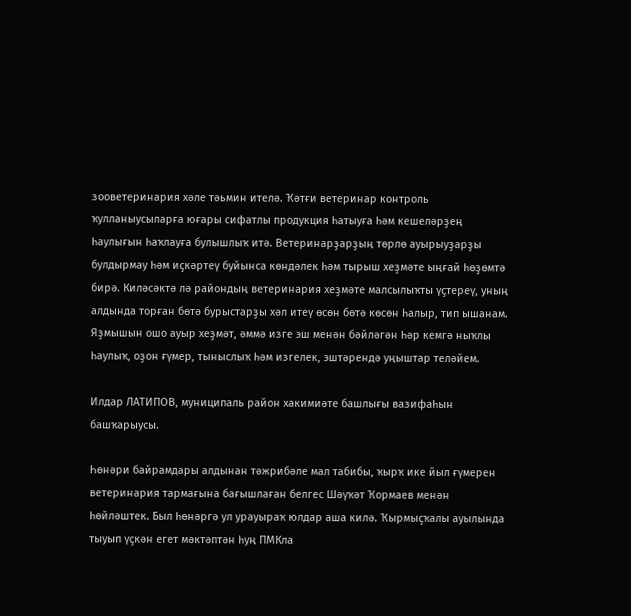зооветеринария хәле тәьмин ителә. Ҡәтғи ветеринар контроль ҡулланыусыларға юғары сифатлы продукция һатыуға һәм кешеләрҙең һаулығын һаҡлауға булышлыҡ итә. Ветеринарҙарҙың төрлө ауырыуҙарҙы булдырмау һәм иҫкәртеү буйынса көндәлек һәм тырыш хеҙмәте ыңғай һөҙөмтә бирә. Киләсәктә лә райондың ветеринария хеҙмәте малсылыҡты үҫтереү, уның алдында торған бөтә бурыстарҙы хәл итеү өсөн бөтә көсөн һалыр, тип ышанам. Яҙмышын ошо ауыр хеҙмәт, әммә изге эш менән бәйләгән һәр кемгә ныҡлы һаулыҡ, оҙон ғүмер, тыныслыҡ һәм изгелек, эштәрендә уңыштар теләйем.

Илдар ЛАТИПОВ, муниципаль район хакимиәте башлығы вазифаһын башҡарыусы.

Һөнәри байрамдары алдынан тәжрибәле мал табибы, ҡырҡ ике йыл ғүмерен ветеринария тармағына бағышлаған белгес Шәүҡәт Ҡормаев менән һөйләштек. Был һөнәргә ул урауыраҡ юлдар аша килә. Ҡырмыҫҡалы ауылында тыуып үҫкән егет мәктәптән һуң ПМКла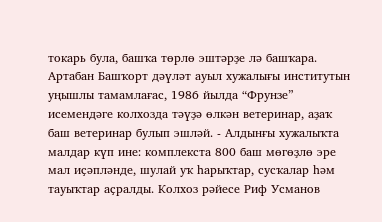токарь була, башҡа төрлө эштәрҙе лә башҡара. Артабан Башҡорт дәүләт ауыл хужалығы институтын уңышлы тамамлағас, 1986 йылда “Фрунзе” исемендәге колхозда тәүҙә өлкән ветеринар, аҙаҡ баш ветеринар булып эшләй. - Алдынғы хужалыҡта малдар күп ине: комплекста 800 баш мөгөҙлө эре мал иҫәпләнде, шулай уҡ һарыҡтар, сусҡалар һәм тауыҡтар аҫралды. Колхоз рәйесе Риф Усманов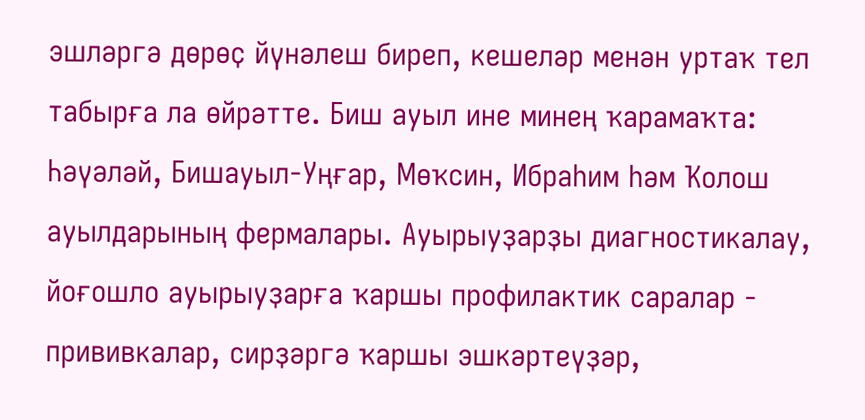эшләргә дөрөҫ йүнәлеш биреп, кешеләр менән уртаҡ тел табырға ла өйрәтте. Биш ауыл ине минең ҡарамаҡта: Һәүәләй, Бишауыл-Уңғар, Мөҡсин, Ибраһим һәм Ҡолош ауылдарының фермалары. Ауырыуҙарҙы диагностикалау, йоғошло ауырыуҙарға ҡаршы профилактик саралар - прививкалар, сирҙәргә ҡаршы эшкәртеүҙәр,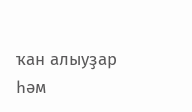ҡан алыуҙар һәм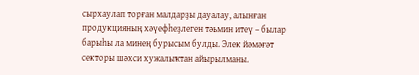сырхаулап торған малдарҙы дауалау, алынған продукцияның хәүефһеҙлеген тәьмин итеү – былар барыһы ла минең бурысым булды. Элек йәмәғәт секторы шәхси хужалыҡтан айырылманы.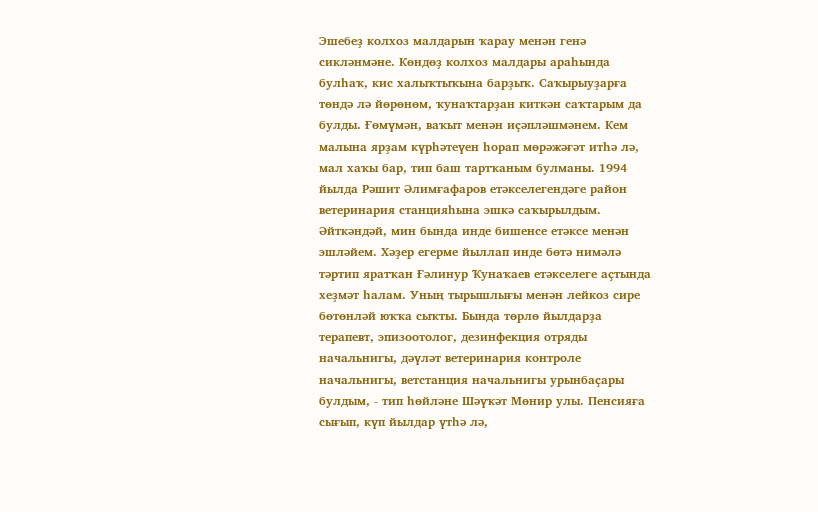Эшебеҙ колхоз малдарын ҡарау менән генә сикләнмәне. Көндөҙ колхоз малдары араһында булһаҡ, кис халыҡтыҡына барҙыҡ. Саҡырыуҙарға төндә лә йөрөнөм, ҡунаҡтарҙан киткән саҡтарым да булды. Ғөмүмән, ваҡыт менән иҫәпләшмәнем. Кем малына ярҙам күрһәтеүен һорап мөрәжәғәт итһә лә, мал хаҡы бар, тип баш тартҡаным булманы. 1994 йылда Рәшит Әлимғафаров етәкселегендәге район ветеринария станцияһына эшкә саҡырылдым. Әйткәндәй, мин бында инде бишенсе етәксе менән эшләйем. Хәҙер егерме йыллап инде бөтә нимәлә тәртип яратҡан Ғәлинур Ҡунаҡаев етәкселеге аҫтында хеҙмәт һалам. Уның тырышлығы менән лейкоз сире бөтөнләй юҡҡа сыҡты. Бында төрлө йылдарҙа терапевт, эпизоотолог, дезинфекция отряды начальнигы, дәүләт ветеринария контроле начальнигы, ветстанция начальнигы урынбаҫары булдым, - тип һөйләне Шәүҡәт Мөнир улы. Пенсияға сығып, күп йылдар үтһә лә,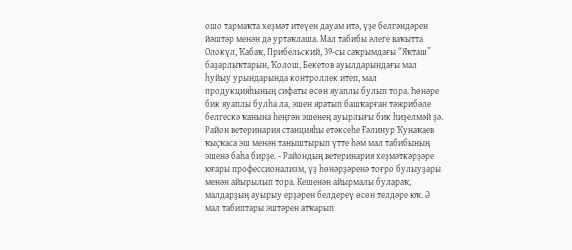ошо тармаҡта хеҙмәт итеүен дауам итә, үҙе белгәндәрен йәштәр менән дә уртаҡлаша. Мал табибы әлеге ваҡытта Олокүл, Ҡабаҡ, Прибельский, 39-сы саҡрымдағы “Яҡташ” баҙарлыҡтарын, Ҡолош, Бекетов ауылдарындағы мал һуйыу урындарында контроллек итеп, мал продукцияһының сифаты өсөн яуаплы булып тора. Һөнәре бик яуаплы булһа ла, эшен яратып башҡарған тәжрибәле белгескә ҡанына һеңгән эшенең ауырлығы бик һиҙелмәй ҙә. Район ветеринария станцияһы етәксеһе Ғәлинур Ҡунаҡаев ҡыҫҡаса эш менән таныштырып үтте һәм мал табибының эшенә баһа бирҙе. - Райондың ветеринария хеҙмәткәрҙәре юғары профессионализм, үҙ һөнәрҙәренә тоғро булыуҙары менән айырылып тора. Кешенән айырмалы булараҡ, малдарҙың ауырыу ерҙәрен белдереү өсөн телдәре юҡ. Ә мал табиптары эштәрен атҡарып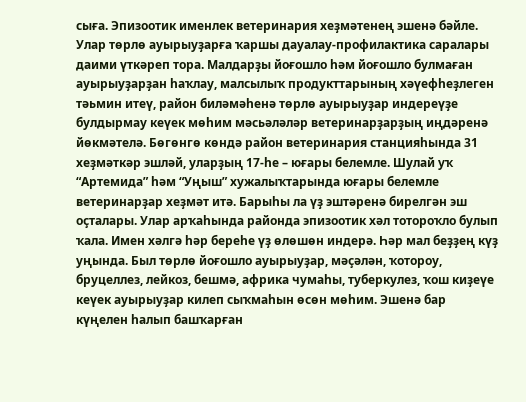сыға. Эпизоотик именлек ветеринария хеҙмәтенең эшенә бәйле. Улар төрлө ауырыуҙарға ҡаршы дауалау-профилактика саралары даими үткәреп тора. Малдарҙы йоғошло һәм йоғошло булмаған ауырыуҙарҙан һаҡлау, малсылыҡ продукттарының хәүефһеҙлеген тәьмин итеү, район биләмәһенә төрлө ауырыуҙар индереүҙе булдырмау кеүек мөһим мәсьәләләр ветеринарҙарҙың иңдәренә йөкмәтелә. Бөгөнгө көндә район ветеринария станцияһында 31 хеҙмәткәр эшләй, уларҙың 17-һе – юғары белемле. Шулай уҡ “Артемида” һәм “Уңыш” хужалыҡтарында юғары белемле ветеринарҙар хеҙмәт итә. Барыһы ла үҙ эштәренә бирелгән эш оҫталары. Улар арҡаһында районда эпизоотик хәл тотороҡло булып ҡала. Имен хәлгә һәр береһе үҙ өлөшөн индерә. Һәр мал беҙҙең күҙ уңында. Был төрлө йоғошло ауырыуҙар, мәҫәлән, ҡотороу, бруцеллез, лейкоз, бешмә, африка чумаһы, туберкулез, ҡош киҙеүе кеүек ауырыуҙар килеп сыҡмаһын өсөн мөһим. Эшенә бар күңелен һалып башҡарған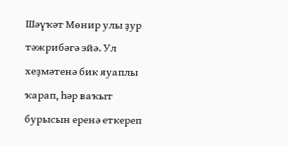Шәүҡәт Мөнир улы ҙур тәжрибәгә эйә. Ул хеҙмәтенә бик яуаплы ҡарап, һәр ваҡыт бурысын еренә еткереп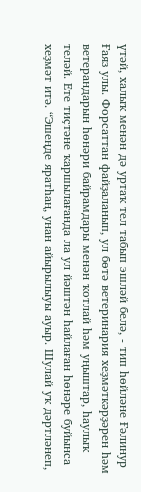үтәй, халыҡ менән дә уртаҡ тел табып эшләй белә, - тип һөйләне Ғәлинур Ғаяз улы. Форсаттан файҙаланып, ул бөтә ветеринария хеҙмәткәрҙәрен һәм ветерандарын һөнәри байрамдары менән ҡотлай һәм уңыштар, һаулыҡ теләй. Ете тиҫтәне ҡаршылағанда ла ул йәштән һайлаған һөнәре буйынса хеҙмәт итә. “Эшеңде яратһаң, унан айырылыуы ауыр. Шулай уҡ дәртләнеп,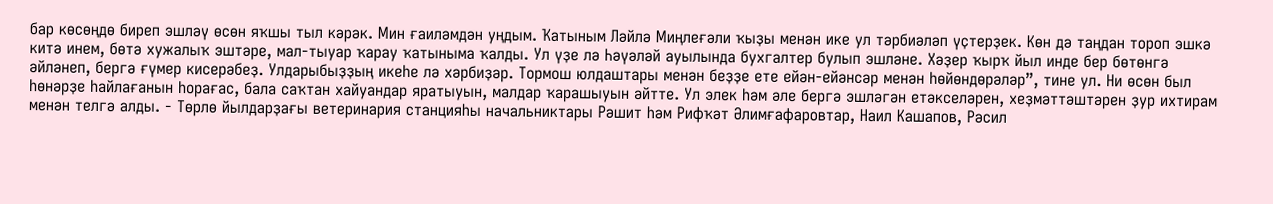бар көсөңдө биреп эшләү өсөн яҡшы тыл кәрәк. Мин ғаиләмдән уңдым. Ҡатыным Ләйлә Миңлеғәли ҡыҙы менән ике ул тәрбиәләп үҫтерҙек. Көн дә таңдан тороп эшкә китә инем, бөтә хужалыҡ эштәре, мал-тыуар ҡарау ҡатыныма ҡалды. Ул үҙе лә Һәүәләй ауылында бухгалтер булып эшләне. Хәҙер ҡырҡ йыл инде бер бөтөнгә әйләнеп, бергә ғүмер кисерәбеҙ. Улдарыбыҙҙың икеһе лә хәрбиҙәр. Тормош юлдаштары менән беҙҙе ете ейән-ейәнсәр менән һөйөндөрәләр”, тине ул. Ни өсөн был һөнәрҙе һайлағанын һорағас, бала саҡтан хайуандар яратыуын, малдар ҡарашыуын әйтте. Ул элек һәм әле бергә эшләгән етәкселәрен, хеҙмәттәштәрен ҙур ихтирам менән телгә алды. - Төрлө йылдарҙағы ветеринария станцияһы начальниктары Рәшит һәм Рифҡәт Әлимғафаровтар, Наил Кашапов, Рәсил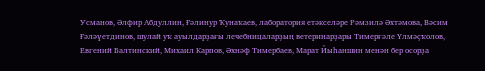Усманов, Әлфир Абдуллин, Ғәлинур Ҡунаҡаев, лаборатория етәкселәре Рәмзилә Әхтәмова, Вәсим Ғәләүетдинов, шулай уҡ ауылдарҙағы лечебницаларҙың ветеринарҙары Тимерғәле Үлмәҫҡолов, Евгений Балтинский, Михаил Карпов, Әхнәф Тимербаев, Марат Йыһаншин менән бер осорҙа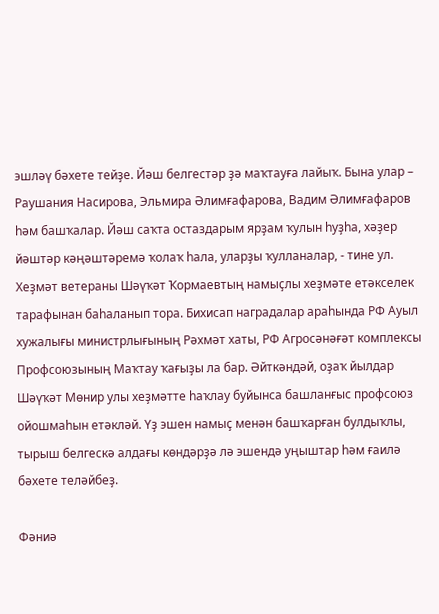эшләү бәхете тейҙе. Йәш белгестәр ҙә маҡтауға лайыҡ. Бына улар – Раушания Насирова, Эльмира Әлимғафарова, Вадим Әлимғафаров һәм башҡалар. Йәш саҡта остаздарым ярҙам ҡулын һуҙһа, хәҙер йәштәр кәңәштәремә ҡолаҡ һала, уларҙы ҡулланалар, - тине ул. Хеҙмәт ветераны Шәүҡәт Ҡормаевтың намыҫлы хеҙмәте етәкселек тарафынан баһаланып тора. Бихисап наградалар араһында РФ Ауыл хужалығы министрлығының Рәхмәт хаты, РФ Агросәнәғәт комплексы Профсоюзының Маҡтау ҡағыҙы ла бар. Әйткәндәй, оҙаҡ йылдар Шәүҡәт Мөнир улы хеҙмәтте һаҡлау буйынса башланғыс профсоюз ойошмаһын етәкләй. Үҙ эшен намыҫ менән башҡарған булдыҡлы, тырыш белгескә алдағы көндәрҙә лә эшендә уңыштар һәм ғаилә бәхете теләйбеҙ.

Фәниә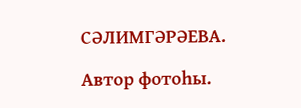СӘЛИМГӘРӘЕВА.

Автор фотоһы.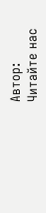Автор:
Читайте нас